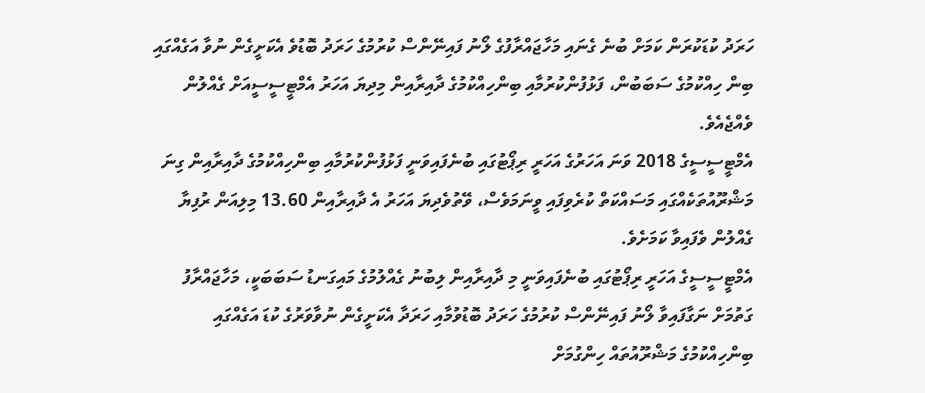ހަރަދު ކުޑަކުރަން ކަމަށް ބުނެ ގެނައި މަހާޖައްރާފުގެ ލޯނު ފައިނޭންސް ކުރުމުގެ ހަރަދު ބޮޑުވެ އެކަށީގެން ނުވާ އަގެއްގައި ބިން ހިއްކުމުގެ ސަބަބުން، ފަޅުފުންކުރުމާއި ބިންހިއްކުމުގެ ދާއިރާއިން މިދިޔަ އަހަރު އެމްޓީސީސީއަށް ގެއްލުން ވެއްޖެއެވެ.
އެމްޓީސީސީގެ 2018 ވަނަ އަހަރުގެ އަހަރީ ރިޕޯޓުގައި ބުނެފައިވަނީ ފަޅުފުންކުރުމާއި ބިންހިއްކުމުގެ ދާއިރާއިން ގިނަ މަޝްރޫއުތަކެއްގައި މަސައްކަތް ކުރެވިފައި ވީނަމަވެސް، ވޭތުވެދިޔަ އަހަރު އެ ދާއިރާއިން 13.60 މިލިއަން ރުފިޔާ ގެއްލުން ވެފައިވާ ކަމަށެވެ.
އެމްޓީސީސީގެ އަހަރީ ރިޕޯޓުގައި ބުނެފައިވަނީ މި ދާއިރާއިން ލިބުނު ގެއްލުމުގެ މައިގަނޑު ސަބަބަކީ، މަހާޖައްރާފު ގަތުމަށް ނަގާފައިވާ ލޯނު ފައިނޭންސް ކުރުމުގެ ހަރަދު ބޮޑުވުމާއި ހަރަދާ އެކަށީގެން ނުވާވަރުގެ ކުޑަ އަގެއްގައި ބިންހިއްކުމުގެ މަޝްރޫއުތައް ހިންގުމަށް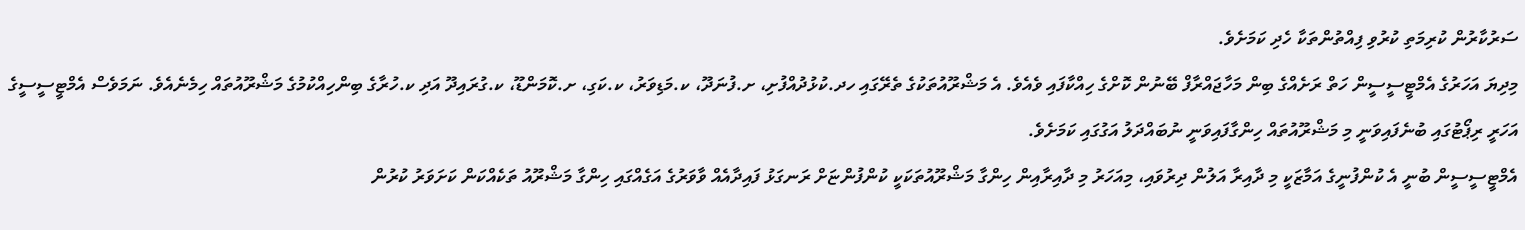ސަރުކާރުން ކުރިމަތި ކުރުވި ފިއްތުންތަކާ ހެދި ކަމަށެވެ.
މިދިޔަ އަހަރުގެ އެމްޓީސީސީން ހަތް ރަށެއްގެ ބިން މަހާޖައްރާފް ބޭނުން ކޮށްގެ ހިއްކާފައި ވެއެވެ. އެ މަޝްރޫއުތަކުގެ ތެރޭގައި ހދ.ކުޅުދުއްފުށި، ށ.ފުނަދޫ، ކ.މަޑިވަރު، ކ.ކަގި، ށ.ކޮމަންޑޫ، ކ.ގުރައިދޫ އަދި ކ.ހުރާގެ ބިންހިއްކުމުގެ މަޝްރޫއުތައް ހިމެނެއެވެ. ނަމަވެސް އެމްޓީސީސީގެ އަހަރީ ރިޕޯޓުގައި ބުނެފައިވަނީ މި މަޝްރޫއުތައް ހިންގާފައިވަނީ ނުބައްދަލު އަގުގައި ކަމަށެވެ.
އެމްޓީސީސީން ބުނީ އެ ކުންފުނީގެ އަމާޒަކީ މި ދާއިރާ އަލުން ދިރުވައި، މިއަހަރު މި ދާއިރާއިން ހިންގާ މަޝްރޫއުތަކަކީ ކުންފުންޏަށް ރަނގަޅު ފައިދާއެއް ވާވަރުގެ އަގެއްގައި ހިންގާ މަޝްރޫއު ތަކެއްކަން ކަށަވަރު ކުރުން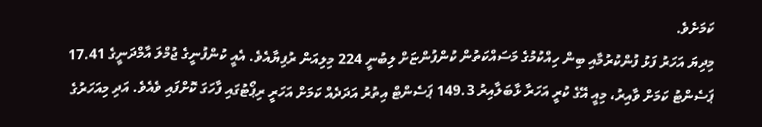ކަމަށެވެ.
މިދިޔަ އަހަރު ފަޅު ފުންކުރުމާއި ބިން ހިއްކުމުގެ މަސައްކަތުން ކުންފުންޏަށް ލިބުނީ 224 މިލިއަން ރުފިޔާއެވެ. އެއީ ކުންފުނީގެ ޖުމްލަ އާމްދަނީގެ 17.41 ޕަސެންޓު ކަމަށް ވާއިރު، މިއީ އޭގެ ކުރީ އަހަރާ ޅާބަލާއިރު 149.3 ޕަސެންޓް އިތުރު އަދަދެއް ކަމަށް އަހަރީ ރިޕޯޓުގައި ފާހަގަ ކޮށްފައި ވެއެވެ. އަދި މިއަހަރުގެ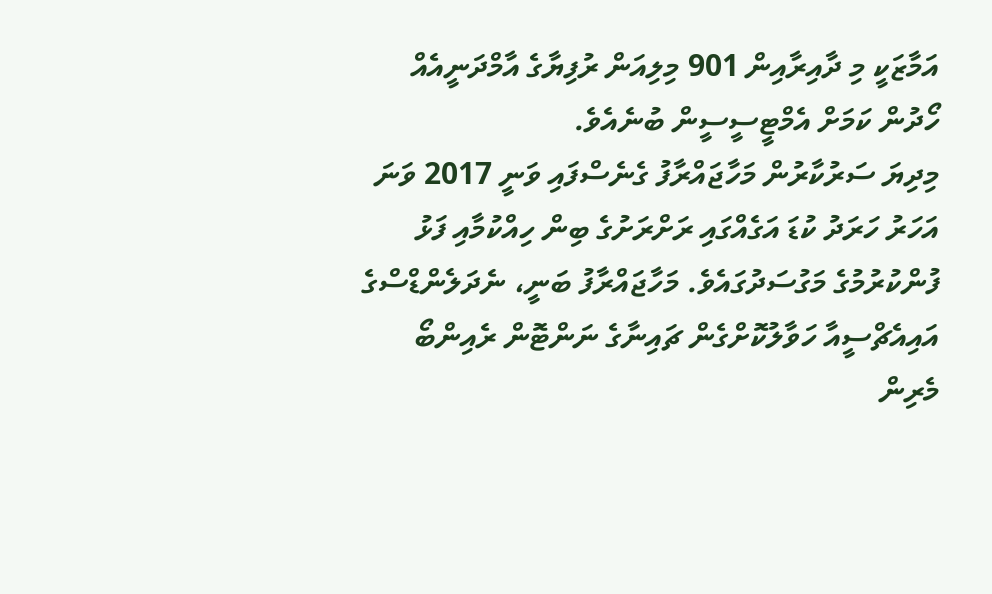އަމާޒަކީ މި ދާއިރާއިން 901 މިލިއަން ރުފިޔާގެ އާމްދަނީއެއް ހޯދުން ކަމަށް އެމްޓީސީސީން ބުނެއެވެ.
މިދިޔަ ސަރުކާރުން މަހާޖައްރާފު ގެނެސްފައި ވަނީ 2017 ވަނަ އަހަރު ހަރަދު ކުޑަ އަގެއްގައި ރަށްރަށުގެ ބިން ހިއްކުމާއި ފަޅު ފުންކުރުމުގެ މަގުސަދުގައެވެ. މަހާޖައްރާފު ބަނީ، ނެދަލެންޑްސްގެ އައިއެޗްސީއާ ހަވާލުކޮށްގެން ޗައިނާގެ ނަންޓޮން ރެއިންބޯ މެރިން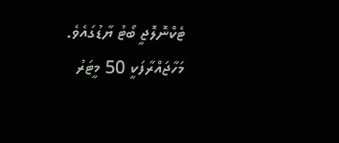ޓެކްނޮލޮޖީ ބޯޓު ޔާޑުގައެވެ. މަހާޖައްރާފަކީ 50 މީޓަރު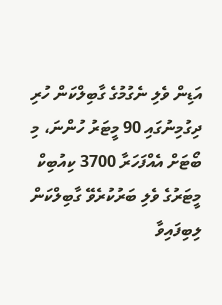އަޑިން ވެލި ނެގުމުގެ ގާބިލްކަން ހުރި ދިގުމިނުގައި 90 މީޓަރު ހުންނަ، މި ބޯޓަށް އެއްފަހަރާ 3700 ކިއުބިކް މީޓަރުގެ ވެލި ބަރުކުރެވޭ ގާބިލްކަން ލިބިފައިވާ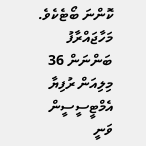ކޮންނަ ބޯޓެކެވެ.
މަހާޖައްރާފު ބަންނަން 36 މިލިއަން ރުފިޔާ އެމްޓީސީސީން ވަނީ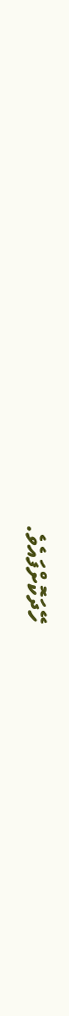ހޭދަކޮށްފައެވެ.